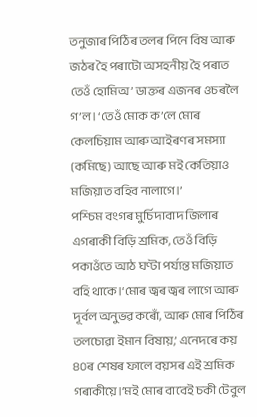তনুজাৰ পিঠিৰ তলৰ পিনে বিষ আৰু জঠৰ হৈ পৰাটো অসহনীয় হৈ পৰাত তেওঁ হোমিঅ’ ডাক্তৰ এজনৰ ওচৰলৈ গ’ল। ‘তেওঁ মোক ক’লে মোৰ কেলচিয়াম আৰু আইৰণৰ সমস্যা (কমিছে) আছে আৰু মই কেতিয়াও মজিয়াত বহিব নালাগে।’
পশ্চিম বংগৰ মুৰ্চিদাবাদ জিলাৰ এগৰাকী বিড়ি শ্ৰমিক, তেওঁ বিড়ি পকাওঁতে আঠ ঘণ্টা পৰ্য্যন্ত মজিয়াত বহি থাকে।‘মোৰ জ্বৰ জ্বৰ লাগে আৰু দূৰ্বল অনুভৱ কৰোঁ, আৰু মোৰ পিঠিৰ তলচোৱা ইমান বিষায়,’ এনেদৰে কয় ৪০ৰ শেষৰ ফালে বয়সৰ এই শ্ৰমিক গৰাকীয়ে।‘মই মোৰ বাবেই চকী টেবুল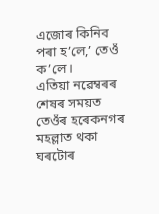এজোৰ কিনিব পৰা হ’লে,’ তেওঁ ক’লে।
এতিয়া নৱেম্বৰৰ শেষৰ সময়ত তেওঁৰ হৰেকনগৰ মহল্লাত থকা ঘৰটোৰ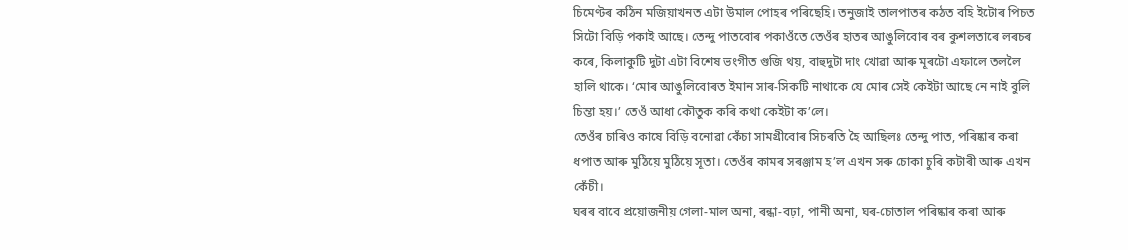চিমেণ্টৰ কঠিন মজিয়াখনত এটা উমাল পোহৰ পৰিছেহি। তনুজাই তালপাতৰ কঠত বহি ইটোৰ পিচত সিটো বিড়ি পকাই আছে। তেন্দু পাতবোৰ পকাওঁতে তেওঁৰ হাতৰ আঙুলিবোৰ বৰ কুশলতাৰে লৰচৰ কৰে, কিলাকুটি দুটা এটা বিশেষ ভংগীত গুজি থয়, বাহুদুটা দাং খোৱা আৰু মূৰটো এফালে তললৈ হালি থাকে। ‘মোৰ আঙুলিবোৰত ইমান সাৰ-সিকটি নাথাকে যে মোৰ সেই কেইটা আছে নে নাই বুলি চিন্তা হয়।’ তেওঁ আধা কৌতুক কৰি কথা কেইটা ক’লে।
তেওঁৰ চাৰিও কাষে বিড়ি বনোৱা কেঁচা সামগ্ৰীবোৰ সিচৰতি হৈ আছিলঃ তেন্দু পাত, পৰিষ্কাৰ কৰা ধপাত আৰু মুঠিয়ে মুঠিয়ে সূতা। তেওঁৰ কামৰ সৰঞ্জাম হ’ল এখন সৰু চোকা চুৰি কটাৰী আৰু এখন কেঁচী।
ঘৰৰ বাবে প্ৰয়োজনীয় গেলা-মাল অনা, ৰন্ধা-বঢ়া, পানী অনা, ঘৰ-চোতাল পৰিষ্কাৰ কৰা আৰু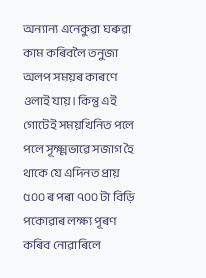অন্যান্য এনেকুৱা ঘৰুৱা কাম কৰিবলৈ তনুজা অলপ সময়ৰ কাৰণে ওলাই যায়। কিন্তু এই গোটেই সময়খিনিত পলে পলে সূক্ষ্মভাৱে সজাগ হৈ থাকে যে এদিনত প্ৰায় ৫০০ ৰ পৰা ৭০০ টা বিড়ি পকোৱাৰ লক্ষ্য পূৰণ কৰিব নোৱাৰিলে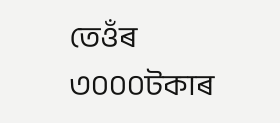তেওঁৰ ৩০০০টকাৰ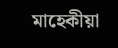মাহেকীয়া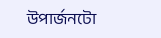উপাৰ্জনটো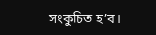সংকুচিত হ’ব।